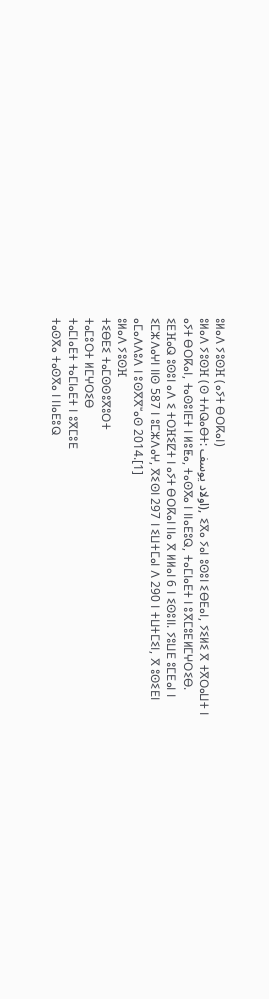ⵓⵍⴰⴷ ⵢⵓⵙⴼ (ⴰⵢⵜ ⴱⵔⴽⴰⵏ)
ⵓⵍⴰⴷ ⵢⵓⵙⴼ (ⵙ ⵜⵄⵕⴰⴱⵜ: اولاد يوسف), ⵉⴳⴰ ⵢⴰⵏ ⵓⵙⵓⵏ ⵉⴱⴹⴰⵏ, ⵢⵉⵍⵉ ⴳ ⵜⴳⵔⴰⵡⵜ ⵏ ⴰⵢⵜ ⴱⵔⴽⴰⵏ, ⵜⴰⵙⵓⵏⴹⵜ ⵏ ⵍⵓⵟⴰ, ⵜⴰⵙⴳⴰ ⵏ ⵏⵏⴰⴹⵓⵕ, ⵜⴰⵎⵏⴰⴹⵜ ⵏ ⵓⴳⵎⵓⴹⵍⵎⵖⵔⵉⴱ. ⵉⴹⴼⴰⵕ ⵓⵙⵓⵏ ⴰⴷ ⵉ ⵜⵔⴼⵉⵇⵜ ⵏ ⴰⵢⵜ ⴱⵔⴽⴰⵏ ⵏⵏⴰ ⴳ ⵍⵍⴰⵏ 6 ⵏ ⵉⵙⵓⵏⵏ. ⵢⵓⵡⴹ ⵓⵎⴹⴰⵏ ⵏ ⵉⵎⵣⴷⴰⵖⵏ ⵏⵏⵙ 587 ⵏ ⵓⵎⵣⴷⴰⵖ, ⴳⵉⵙⵏ 297 ⵏ ⵉⵡⵜⵎⴰⵏ ⴷ 290 ⵏ ⵜⵡⵜⵎⵉⵏ, ⴳ ⵓⵙⵉⴹⵏ ⴰⵎⴰⴷⴷⵓⴷ ⵏ ⵓⵙⴳⴳⵯⴰⵙ 2014.[1]
ⵓⵍⴰⴷ ⵢⵓⵙⴼ
ⵜⵉⴱⴹⵉ ⵜⴰⵎⵙⵙⵓⴳⵓⵔⵜ
ⵜⴰⵎⵓⵔⵜ ⵍⵎⵖⵔⵉⴱ
ⵜⴰⵎⵏⴰⴹⵜ ⵜⴰⵎⵏⴰⴹⵜ ⵏ ⵓⴳⵎⵓⴹ
ⵜⴰⵙⴳⴰ ⵜⴰⵙⴳⴰ ⵏ ⵏⵏⴰⴹⵓⵕ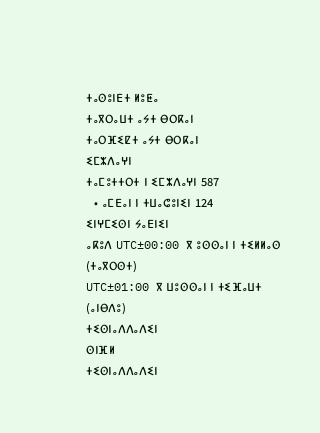ⵜⴰⵙⵓⵏⴹⵜ ⵍⵓⵟⴰ
ⵜⴰⴳⵔⴰⵡⵜ ⴰⵢⵜ ⴱⵔⴽⴰⵏ
ⵜⴰⵔⴼⵉⵇⵜ ⴰⵢⵜ ⴱⵔⴽⴰⵏ
ⵉⵎⵣⴷⴰⵖⵏ
ⵜⴰⵎⵓⵜⵜⵔⵜ ⵏ ⵉⵎⵣⴷⴰⵖⵏ 587
  • ⴰⵎⴹⴰⵏ ⵏ ⵜⵡⴰⵛⵓⵏⵉⵏ 124
ⵉⵏⵖⵎⵉⵙⵏ ⵢⴰⴹⵏⵉⵏ
ⴰⴽⵓⴷ UTC±00:00 ⴳ ⵓⵙⵙⴰⵏ ⵏ ⵜⵉⵍⵍⴰⵙ (ⵜⴰⴳⵔⵙⵜ)
UTC±01:00 ⴳ ⵡⵓⵙⵙⴰⵏ ⵏ ⵜⵉⴼⴰⵡⵜ (ⴰⵏⴱⴷⵓ)
ⵜⵉⵙⵏⴰⴷⴷⴰⴷⵉⵏ
ⵙⵏⴼⵍ
ⵜⵉⵙⵏⴰⴷⴷⴰⴷⵉⵏ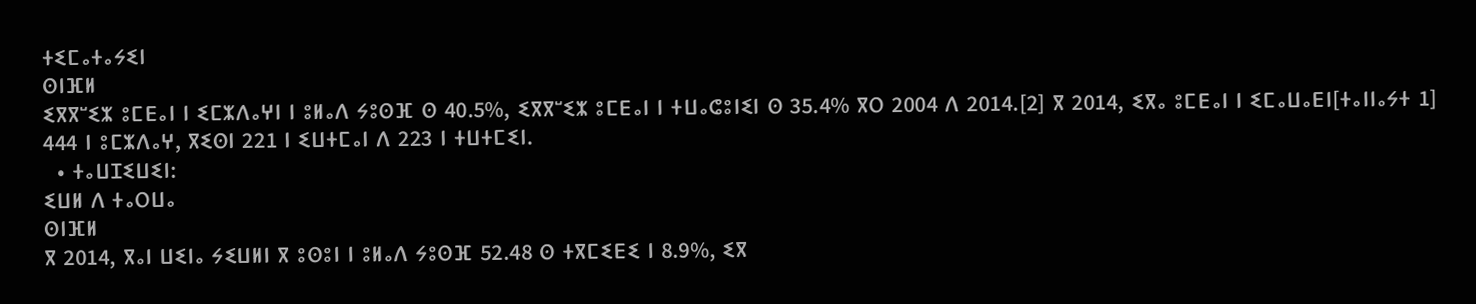ⵜⵉⵎⴰⵜⴰⵢⵉⵏ
ⵙⵏⴼⵍ
ⵉⴳⴳⵯⵉⵣ ⵓⵎⴹⴰⵏ ⵏ ⵉⵎⵣⴷⴰⵖⵏ ⵏ ⵓⵍⴰⴷ ⵢⵓⵙⴼ ⵙ 40.5%, ⵉⴳⴳⵯⵉⵣ ⵓⵎⴹⴰⵏ ⵏ ⵜⵡⴰⵛⵓⵏⵉⵏ ⵙ 35.4% ⴳⵔ 2004 ⴷ 2014.[2] ⴳ 2014, ⵉⴳⴰ ⵓⵎⴹⴰⵏ ⵏ ⵉⵎⴰⵡⴰⴹⵏ[ⵜⴰⵏⵏⴰⵢⵜ 1] 444 ⵏ ⵓⵎⵣⴷⴰⵖ, ⴳⵉⵙⵏ 221 ⵏ ⵉⵡⵜⵎⴰⵏ ⴷ 223 ⵏ ⵜⵡⵜⵎⵉⵏ.
  • ⵜⴰⵡⵊⵉⵡⵉⵏ:
ⵉⵡⵍ ⴷ ⵜⴰⵔⵡⴰ
ⵙⵏⴼⵍ
ⴳ 2014, ⴳⴰⵏ ⵡⵉⵏⴰ ⵢⵉⵡⵍⵏ ⴳ ⵓⵙⵓⵏ ⵏ ⵓⵍⴰⴷ ⵢⵓⵙⴼ 52.48 ⵙ ⵜⴳⵎⵉⴹⵉ ⵏ 8.9%, ⵉⴳ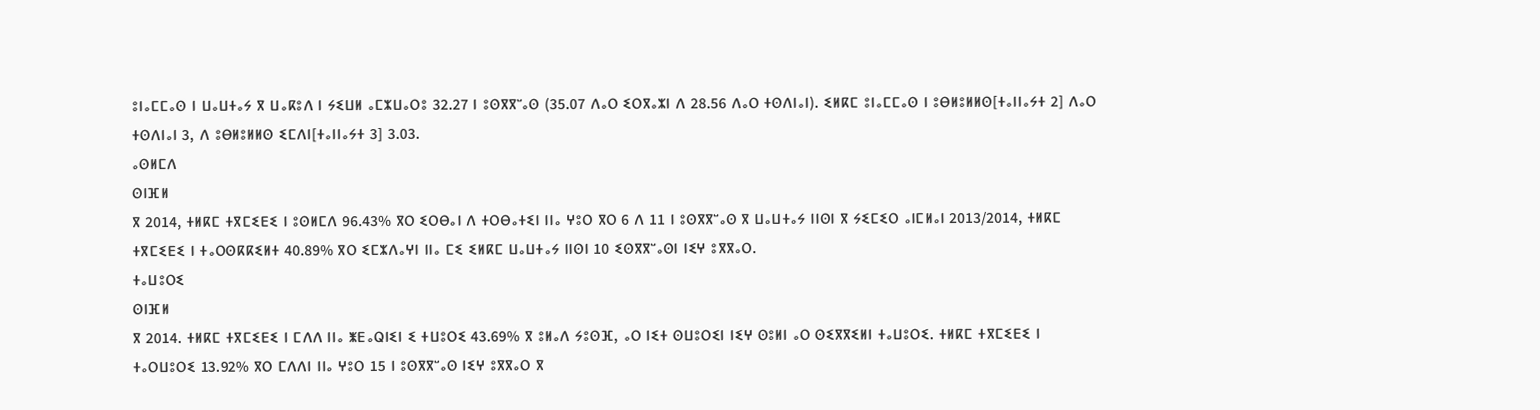ⵓⵏⴰⵎⵎⴰⵙ ⵏ ⵡⴰⵡⵜⴰⵢ ⴳ ⵡⴰⴽⵓⴷ ⵏ ⵢⵉⵡⵍ ⴰⵎⵣⵡⴰⵔⵓ 32.27 ⵏ ⵓⵙⴳⴳⵯⴰⵙ (35.07 ⴷⴰⵔ ⵉⵔⴳⴰⵣⵏ ⴷ 28.56 ⴷⴰⵔ ⵜⵙⴷⵏⴰⵏ). ⵉⵍⴽⵎ ⵓⵏⴰⵎⵎⴰⵙ ⵏ ⵓⴱⵍⵓⵍⵍⵙ[ⵜⴰⵏⵏⴰⵢⵜ 2] ⴷⴰⵔ ⵜⵙⴷⵏⴰⵏ 3, ⴷ ⵓⴱⵍⵓⵍⵍⵙ ⵉⵎⴷⵏ[ⵜⴰⵏⵏⴰⵢⵜ 3] 3.03.
ⴰⵙⵍⵎⴷ
ⵙⵏⴼⵍ
ⴳ 2014, ⵜⵍⴽⵎ ⵜⴳⵎⵉⴹⵉ ⵏ ⵓⵙⵍⵎⴷ 96.43% ⴳⵔ ⵉⵔⴱⴰⵏ ⴷ ⵜⵔⴱⴰⵜⵉⵏ ⵏⵏⴰ ⵖⵓⵔ ⴳⵔ 6 ⴷ 11 ⵏ ⵓⵙⴳⴳⵯⴰⵙ ⴳ ⵡⴰⵡⵜⴰⵢ ⵏⵏⵙⵏ ⴳ ⵢⵉⵎⵉⵔ ⴰⵏⵎⵍⴰⵏ 2013/2014, ⵜⵍⴽⵎ ⵜⴳⵎⵉⴹⵉ ⵏ ⵜⴰⵔⵙⴽⴽⵉⵍⵜ 40.89% ⴳⵔ ⵉⵎⵣⴷⴰⵖⵏ ⵏⵏⴰ ⵎⵉ ⵉⵍⴽⵎ ⵡⴰⵡⵜⴰⵢ ⵏⵏⵙⵏ 10 ⵉⵙⴳⴳⵯⴰⵙⵏ ⵏⵉⵖ ⵓⴳⴳⴰⵔ.
ⵜⴰⵡⵓⵔⵉ
ⵙⵏⴼⵍ
ⴳ 2014. ⵜⵍⴽⵎ ⵜⴳⵎⵉⴹⵉ ⵏ ⵎⴷⴷ ⵏⵏⴰ ⵥⴹⴰⵕⵏⵉⵏ ⵉ ⵜⵡⵓⵔⵉ 43.69% ⴳ ⵓⵍⴰⴷ ⵢⵓⵙⴼ, ⴰⵔ ⵏⵉⵜ ⵙⵡⵓⵔⵉⵏ ⵏⵉⵖ ⵙⵓⵍⵏ ⴰⵔ ⵙⵉⴳⴳⵉⵍⵏ ⵜⴰⵡⵓⵔⵉ. ⵜⵍⴽⵎ ⵜⴳⵎⵉⴹⵉ ⵏ ⵜⴰⵔⵡⵓⵔⵉ 13.92% ⴳⵔ ⵎⴷⴷⵏ ⵏⵏⴰ ⵖⵓⵔ 15 ⵏ ⵓⵙⴳⴳⵯⴰⵙ ⵏⵉⵖ ⵓⴳⴳⴰⵔ ⴳ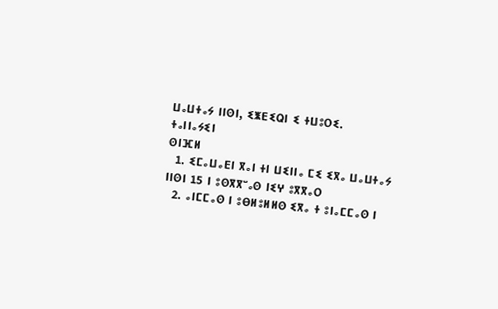ⵡⴰⵡⵜⴰⵢ ⵏⵏⵙⵏ, ⵉⵥⴹⵉⵕⵏ ⵉ ⵜⵡⵓⵔⵉ.
ⵜⴰⵏⵏⴰⵢⵉⵏ
ⵙⵏⴼⵍ
  1. ⵉⵎⴰⵡⴰⴹⵏ ⴳⴰⵏ ⵜⵏ ⵡⵉⵏⵏⴰ ⵎⵉ ⵉⴳⴰ ⵡⴰⵡⵜⴰⵢ ⵏⵏⵙⵏ 15 ⵏ ⵓⵙⴳⴳⵯⴰⵙ ⵏⵉⵖ ⵓⴳⴳⴰⵔ
  2. ⴰⵏⵎⵎⴰⵙ ⵏ ⵓⴱⵍⵓⵍⵍⵙ ⵉⴳⴰ ⵜ ⵓⵏⴰⵎⵎⴰⵙ ⵏ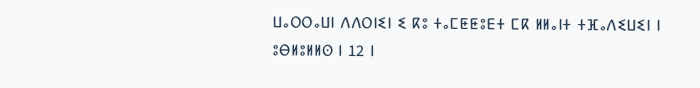ⵡⴰⵔⵔⴰⵡⵏ ⴷⴷⵔⵏⵉⵏ ⵉ ⴽⵓ ⵜⴰⵎⵟⵟⵓⴹⵜ ⵎⴽ ⵍⵍⴰⵏⵜ ⵜⴼⴰⴷⵉⵡⵉⵏ ⵏ ⵓⴱⵍⵓⵍⵍⵙ ⵏ 12 ⵏ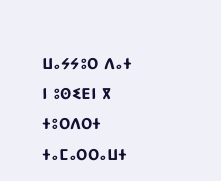ⵡⴰⵢⵢⵓⵔ ⴷⴰⵜ ⵏ ⵓⵙⵉⴹⵏ ⴳ ⵜⵓⵔⴷⵔⵜ ⵜⴰⵎⴰⵔⵔⴰⵡⵜ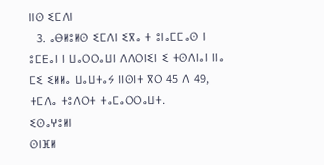ⵏⵏⵙ ⵉⵎⴷⵏ
  3. ⴰⴱⵍⵓⵍⵙ ⵉⵎⴷⵏ ⵉⴳⴰ ⵜ ⵓⵏⴰⵎⵎⴰⵙ ⵏ ⵓⵎⴹⴰⵏ ⵏ ⵡⴰⵔⵔⴰⵡⵏ ⴷⴷⵔⵏⵉⵏ ⵉ ⵜⵙⴷⵏⴰⵏ ⵏⵏⴰ ⵎⵉ ⵉⵍⵍⴰ ⵡⴰⵡⵜⴰⵢ ⵏⵏⵙⵏⵜ ⴳⵔ 45 ⴷ 49, ⵜⵎⴷⴰ ⵜⵓⴷⵔⵜ ⵜⴰⵎⴰⵔⵔⴰⵡⵜ.
ⵉⵙⴰⵖⵓⵍⵏ
ⵙⵏⴼⵍ